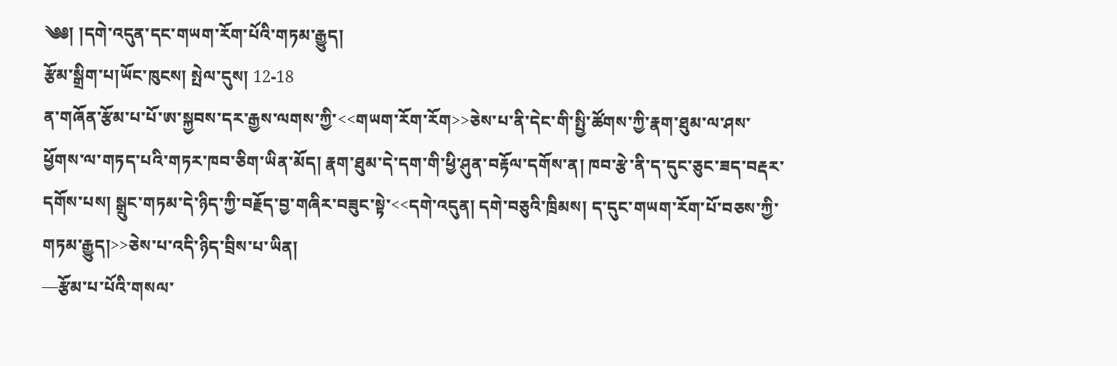༄༅། །དགེ་འདུན་དང་གཡག་རོག་པོའི་གཏམ་རྒྱུད།
རྩོམ་སྒྲིག་པ།ཡོང་ཁུངས། སྤེལ་དུས། 12-18
ན་གཞོན་རྩོམ་པ་པོ་ཨ་སྐྱབས་དར་རྒྱས་ལགས་ཀྱི་<<གཡག་རོག་རོག>>ཅེས་པ་ནི་དེང་གི་སྤྱི་ཚོགས་ཀྱི་རྣག་ཐུམ་ལ་ཤས་ཕྱོགས་ལ་གཏད་པའི་གཏར་ཁབ་ཅིག་ཡིན་མོད། རྣག་ཐུམ་དེ་དག་གི་ཕྱི་ཤུན་བརྟོལ་དགོས་ན། ཁབ་རྩེ་ནི་ད་དུང་ཅུང་ཟད་བརྡར་དགོས་པས། སྒྲུང་གཏམ་དེ་ཉིད་ཀྱི་བརྗོད་བྱ་གཞིར་བཟུང་སྟེ་<<དགེ་འདུན། དགེ་བཅུའི་ཁྲིམས། ད་དུང་གཡག་རོག་པོ་བཅས་ཀྱི་གཏམ་རྒྱུད།>>ཅེས་པ་འདི་ཉིད་བྲིས་པ་ཡིན།
—རྩོམ་པ་པོའི་གསལ་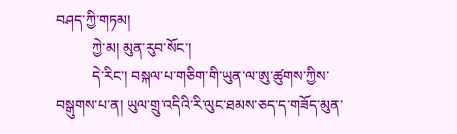བཤད་ཀྱི་གཏམ།
          ཀྱེ་མ། མུན་རུབ་སོང་།
          དེ་རིང་། བསྐལ་པ་གཅིག་གི་ཡུན་ལ་ཨུ་ཚུགས་ཀྱིས་བསྒུགས་པ་ན། ཡུལ་གྲུ་འདིའི་རི་ལུང་ཐམས་ཅད་ད་གཟོད་མུན་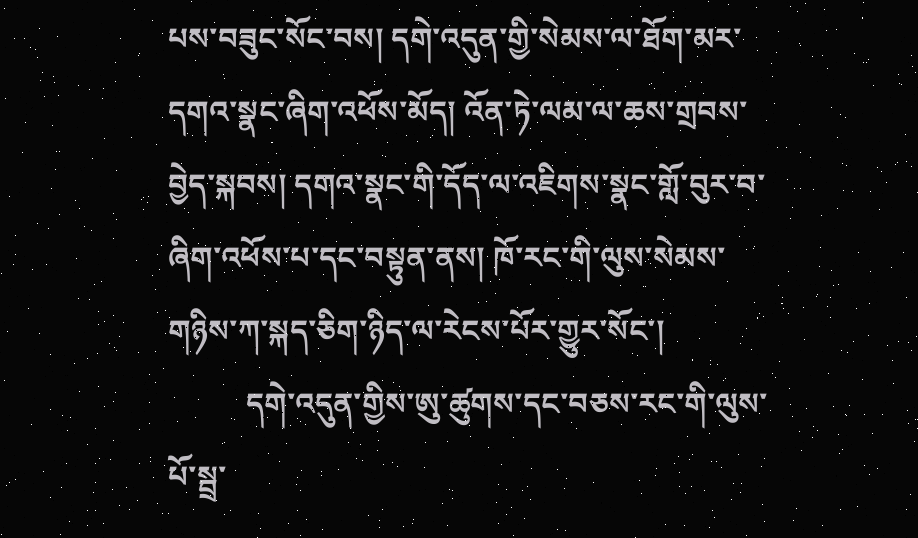པས་བཟུང་སོང་བས། དགེ་འདུན་གྱི་སེམས་ལ་ཐོག་མར་དགའ་སྣང་ཞིག་འཕོས་མོད། འོན་ཏེ་ལམ་ལ་ཆས་གྲབས་བྱེད་སྐབས། དགའ་སྣང་གི་དོད་ལ་འཇིགས་སྣང་གློ་བུར་བ་ཞིག་འཕོས་པ་དང་བསྟུན་ནས། ཁོ་རང་གི་ལུས་སེམས་གཉིས་ཀ་སྐད་ཅིག་ཉིད་ལ་རེངས་པོར་གྱུར་སོང་།
          དགེ་འདུན་གྱིས་ཨུ་ཚུགས་དང་བཅས་རང་གི་ལུས་པོ་སྦྲ་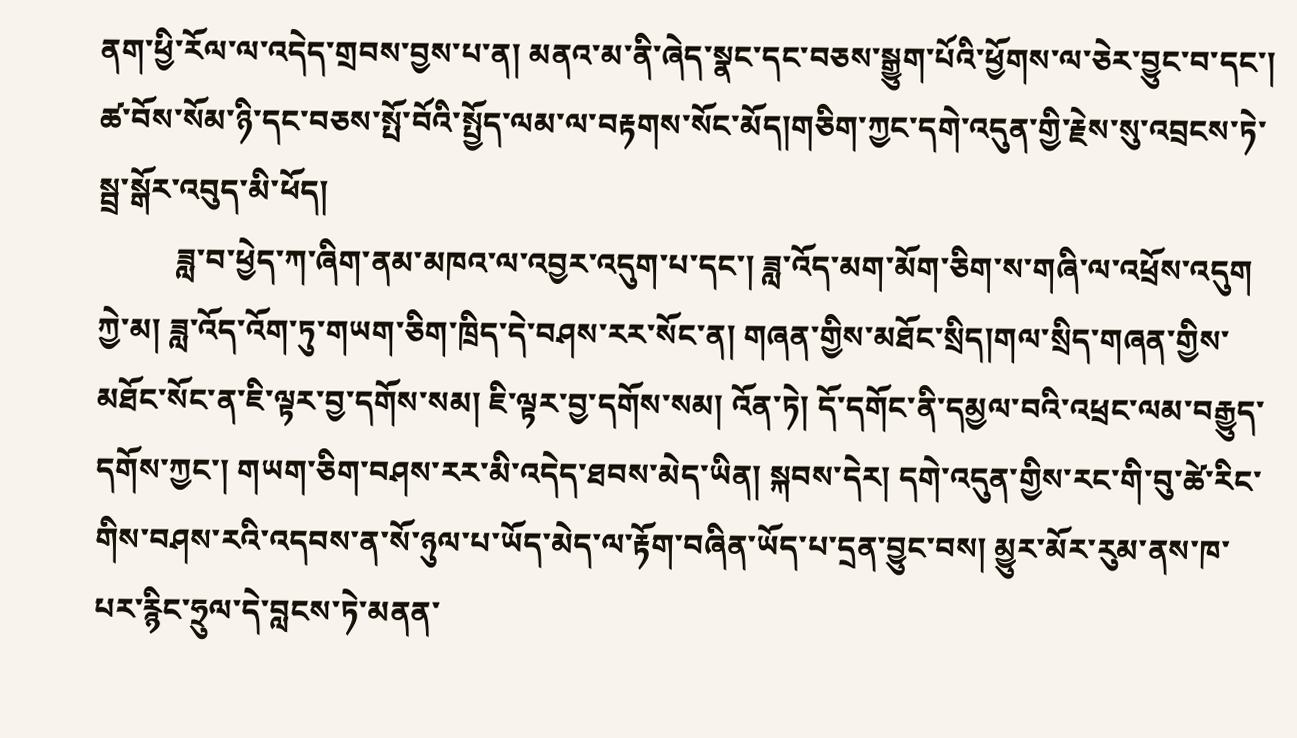ནག་ཕྱི་རོལ་ལ་འདེད་གྲབས་བྱས་པ་ན། མནའ་མ་ནི་ཞེད་སྣང་དང་བཅས་སྒྱུག་པོའི་ཕྱོགས་ལ་ཅེར་བྱུང་བ་དང་། ཚ་བོས་སོམ་ཉི་དང་བཅས་སྤོ་བོའི་སྤྱོད་ལམ་ལ་བརྟགས་སོང་མོད།གཅིག་ཀྱང་དགེ་འདུན་གྱི་རྗེས་སུ་འབྲངས་ཏེ་སྦྲ་སྒོར་འབུད་མི་ཕོད།
          ཟླ་བ་ཕྱེད་ཀ་ཞིག་ནམ་མཁའ་ལ་འབྱར་འདུག་པ་དང་། ཟླ་འོད་མག་མོག་ཅིག་ས་གཞི་ལ་འཕྲོས་འདུག ཀྱེ་མ། ཟླ་འོད་འོག་ཏུ་གཡག་ཅིག་ཁྲིད་དེ་བཤས་རར་སོང་ན། གཞན་གྱིས་མཐོང་སྲིད།གལ་སྲིད་གཞན་གྱིས་མཐོང་སོང་ན་ཇི་ལྟར་བྱ་དགོས་སམ། ཇི་ལྟར་བྱ་དགོས་སམ། འོན་ཏེ། དོ་དགོང་ནི་དམྱལ་བའི་འཕྲང་ལམ་བརྒྱུད་དགོས་ཀྱང་། གཡག་ཅིག་བཤས་རར་མི་འདེད་ཐབས་མེད་ཡིན། སྐབས་དེར། དགེ་འདུན་གྱིས་རང་གི་བུ་ཚེ་རིང་གིས་བཤས་རའི་འདབས་ན་སོ་ཉུལ་པ་ཡོད་མེད་ལ་རྟོག་བཞིན་ཡོད་པ་དྲན་བྱུང་བས། མྱུར་མོར་རུམ་ནས་ཁ་པར་རྙིང་ཧྲུལ་དེ་བླངས་ཏེ་མནན་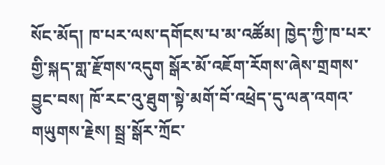སོང་མོད། ཁ་པར་ལས་དགོངས་པ་མ་འཚོམ། ཁྱེད་ཀྱི་ཁ་པར་གྱི་སྐད་གླ་རྫོགས་འདུག སྒོར་མོ་འཇོག་རོགས་ཞེས་གྲགས་བྱུང་བས། ཁོ་རང་འུ་ཐུག་སྟེ་མགོ་བོ་འཕྲེད་དུ་ལན་འགའ་གཡུགས་རྗེས། སྦྲ་སྒོར་ཀྲོང་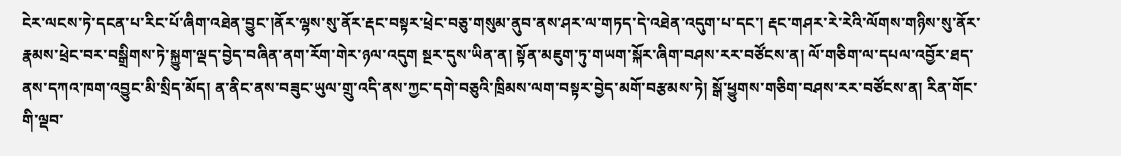ངེར་ལངས་ཏེ་དངན་པ་རིང་པོ་ཞིག་འཐེན་བྱུང་།ནོར་ལྷས་སུ་ནོར་རྡང་བསྟར་ཕྲེང་བཅུ་གསུམ་ནུབ་ནས་ཤར་ལ་གཏད་དེ་འཐེན་འདུག་པ་དང་། རྡང་གཤར་རེ་རེའི་ལོགས་གཉིས་སུ་ནོར་རྣམས་ཕྲེང་བར་བསྒྲིགས་ཏེ་སྐྱུག་ལྡད་བྱེད་བཞིན་ནག་རོག་གེར་ཉལ་འདུག སྔར་དུས་ཡིན་ན། སྟོན་མཇུག་ཏུ་གཡག་སྐོར་ཞིག་བཤས་རར་བཙོངས་ན། ལོ་གཅིག་ལ་དཔལ་འབྱོར་ཐད་ནས་དཀའ་ཁག་འབྱུང་མི་སྲིད་མོད། ན་ནིང་ནས་བཟུང་ཡུལ་གྲུ་འདི་ནས་ཀྱང་དགེ་བཅུའི་ཁྲིམས་ལག་བསྟར་བྱེད་མགོ་བརྩམས་ཏེ། སྒོ་ཕྱུགས་གཅིག་བཤས་རར་བཙོངས་ན། རིན་གོང་གི་ལྡབ་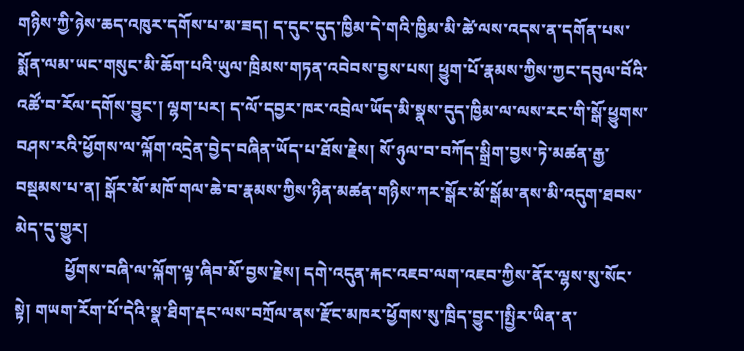གཉིས་ཀྱི་ཉེས་ཆད་འཁུར་དགོས་པ་མ་ཟད། ད་དུང་དུད་ཁྱིམ་དེ་གའི་ཁྱིམ་མི་ཚེ་ལས་འདས་ན་དགོན་པས་སྨོན་ལམ་ཡང་གསུང་མི་ཆོག་པའི་ཡུལ་ཁྲིམས་གཏན་འབེབས་བྱས་པས། ཕྱུག་པོ་རྣམས་ཀྱིས་ཀྱང་དབུལ་བོའི་འཚོ་བ་རོལ་དགོས་བྱུང་། ལྷག་པར། ད་ལོ་དབྱར་ཁར་འབྲེལ་ཡོད་མི་སྣས་དུད་ཁྱིམ་ལ་ལས་རང་གི་སྒོ་ཕྱུགས་བཤས་རའི་ཕྱོགས་ལ་ལྐོག་འདྲེན་བྱེད་བཞིན་ཡོད་པ་ཐོས་རྗེས། སོ་ཉུལ་བ་བཀོད་སྒྲིག་བྱས་ཏེ་མཚན་རྒྱ་བསྡམས་པ་ན། སྒོར་མོ་མཁོ་གལ་ཆེ་བ་རྣམས་ཀྱིས་ཉིན་མཚན་གཉིས་ཀར་སྒོར་མོ་སྒོམ་ནས་མི་འདུག་ཐབས་མེད་དུ་གྱུར།
            ཕྱོགས་བཞི་ལ་ལྐོག་ལྟ་ཞིབ་མོ་བྱས་རྗེས། དགེ་འདུན་རྐང་འཇབ་ལག་འཇབ་ཀྱིས་ནོར་ལྷས་སུ་སོང་སྟེ། གཡག་རོག་པོ་དེའི་སྣ་ཐིག་རྡང་ལས་བཀྲོལ་ནས་རྫོང་མཁར་ཕྱོགས་སུ་ཁྲིད་བྱུང་།སྤྱིར་ཡིན་ན་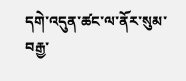དགེ་འདུན་ཚང་ལ་ནོར་སུམ་བརྒྱ་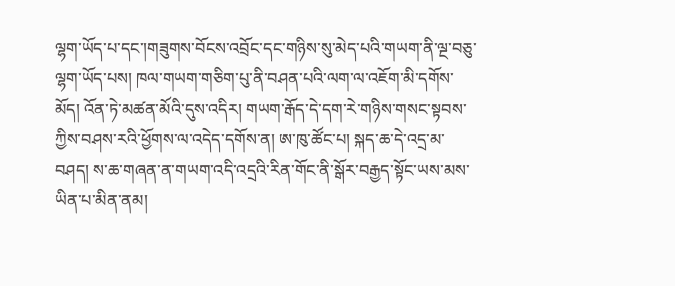ལྷག་ཡོད་པ་དང་།གཟུགས་བོངས་འབྲོང་དང་གཉིས་སུ་མེད་པའི་གཡག་ནི་ལྔ་བཅུ་ལྷག་ཡོད་པས། ཁལ་གཡག་གཅིག་པུ་ནི་བཤན་པའི་ལག་ལ་འཇོག་མི་དགོས་མོད། འོན་ཏེ་མཚན་མོའི་དུས་འདིར། གཡག་རྒོད་དེ་དག་རེ་གཉིས་གསང་སྟབས་ཀྱིས་བཤས་རའི་ཕྱོགས་ལ་འདེད་དགོས་ན། ཨ་ཁུ་ཚོང་པ། སྐད་ཆ་དེ་འདྲ་མ་བཤད། ས་ཆ་གཞན་ན་གཡག་འདི་འདྲའི་རིན་གོང་ནི་སྒོར་བརྒྱད་སྟོང་ཡས་མས་ཡིན་པ་མིན་ནམ།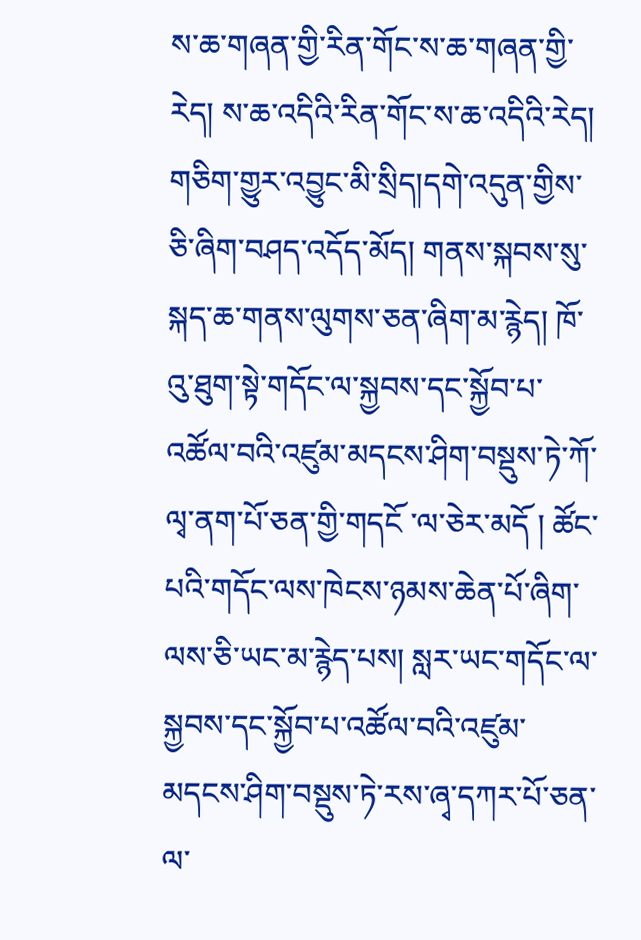ས་ཆ་གཞན་གྱི་རིན་གོང་ས་ཆ་གཞན་གྱི་རེད། ས་ཆ་འདིའི་རིན་གོང་ས་ཆ་འདིའི་རེད། གཅིག་གྱུར་འབྱུང་མི་སྲིད།དགེ་འདུན་གྱིས་ཅི་ཞིག་བཤད་འདོད་མོད། གནས་སྐབས་སུ་སྐད་ཆ་གནས་ལུགས་ཅན་ཞིག་མ་རྙེད། ཁོ་འུ་ཐུག་སྟེ་གདོང་ལ་སྐྱབས་དང་སྐྱོབ་པ་འཚོལ་བའི་འཛུམ་མདངས་ཤིག་བསྡུས་ཏེ་ཀོ་ལྭ་ནག་པོ་ཅན་གྱི་གདངོ ་ལ་ཅེར་མདོ ། ཚོང་པའི་གདོང་ལས་ཁེངས་ཉམས་ཆེན་པོ་ཞིག་ལས་ཅི་ཡང་མ་རྙེད་པས། སླར་ཡང་གདོང་ལ་སྐྱབས་དང་སྐྱོབ་པ་འཚོལ་བའི་འཛུམ་མདངས་ཤིག་བསྡུས་ཏེ་རས་ཞྭ་དཀར་པོ་ཅན་ལ་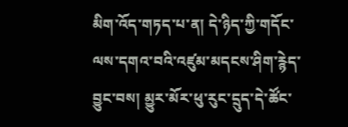མིག་འོད་གཏད་པ་ན། དེ་ཉིད་ཀྱི་གདོང་ལས་དགའ་བའི་འཛུམ་མདངས་ཤིག་རྙེད་བྱུང་བས། མྱུར་མོར་ཕུ་རུང་དྲུད་དེ་ཚོང་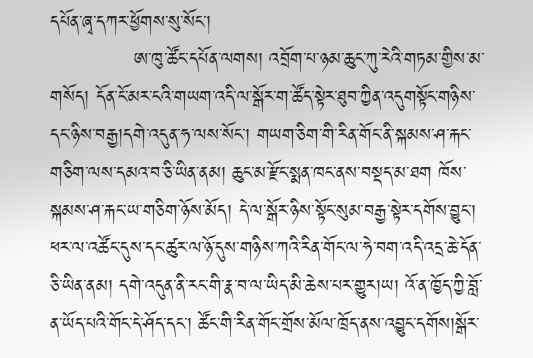དཔོན་ཞྭ་དཀར་ཕྱོགས་སུ་སོང་།
             ཨ་ཁུ་ཚོང་དཔོན་ལགས། འབྲོག་པ་ཉམ་ཆུང་ཀུ་རེའི་གཏམ་གྱིས་མ་གསོད། དོན་ངོ་མར་ངའི་གཡག་འདི་ལ་སྒོར་ག་ཚོད་སྟེར་ཐུབ་ཀྱིན་འདུགསྟོང་གཉིས་དང་ཉིས་བརྒྱ།དགེ་འདུན་ཧ་ལས་སོང་། གཡག་ཅིག་གི་རིན་གོང་ནི་སྐམས་ཤ་རྐང་གཅིག་ལས་དམའ་བ་ཅི་ཡིན་ནམ། ཆུང་མ་རྫོང་སྨན་ཁང་ནས་བསྡད་མ་ཐག ཁོས་སྐམས་ཤ་རྐང་ཡ་གཅིག་ཉོས་མོད། དེ་ལ་སྒོར་ཉིས་སྟོང་སུམ་བརྒྱ་སྟེར་དགོས་བྱུང་། ཕར་ལ་འཚོང་དུས་དང་ཚུར་ལ་ཉོ་དུས་གཉིས་ཀའི་རིན་གོང་ལ་ཧེ་བག་འདི་འདྲ་ཆེ་དོན་ཅི་ཡིན་ནམ། དགེ་འདུན་ནི་རང་གི་རྣ་བ་ལ་ཡིད་མི་ཆེས་པར་གྱུར།ཡ། འོ་ན་ཁྱོད་ཀྱི་བློ་ན་ཡོད་པའི་གོང་དེ་ཤོད་དང་། ཚོང་གི་རིན་གོང་གྲོས་མོལ་ཁྲོད་ནས་འབྱུང་དགོས།སྒོར་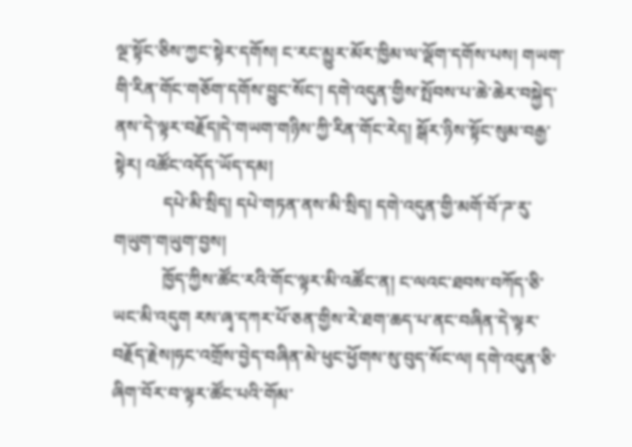ལྔ་སྟོང་ཅིས་ཀྱང་སྟེར་དགོས། ང་རང་མྱུར་མོར་ཁྱིམ་ལ་ལྡོག་དགོས་པས། གཡག་གི་རིན་གོང་གཅོག་དགོས་བྱུང་སོང་། དགེ་འདུན་གྱིས་སྤོབས་པ་ཆེ་ཆེར་བསྐྱེད་ནས་དེ་ལྟར་བརྗོད།དེ་གཡག་གཉིས་ཀྱི་རིན་གོང་རེད། སྒོར་ཉིས་སྟོང་སུམ་བརྒྱ་སྟེར། འཚོང་འདོད་ཡོད་དམ།
           དཔེ་མི་སྲིད། དཔེ་གཏན་ནས་མི་སྲིད། དགེ་འདུན་གྱི་མགོ་བོ་ཌ་རུ་གཡུག་གཡུག་བྱས།
           ཁྱོད་ཀྱིས་ཚོང་རའི་གོང་ལྟར་མི་འཚོང་ན། ང་ལའང་ཐབས་བཀོད་ཅི་ཡང་མི་འདུག རས་ཞྭ་དཀར་པོ་ཅན་གྱིས་རེ་ཐག་ཆད་པ་ནང་བཞིན་དེ་ལྟར་བརྗོད་རྗེས།ཧང་འགྲོས་བྱེད་བཞིན་མེ་ཕུང་ཕྱོགས་སུ་བུད་སོང་ལ། དགེ་འདུན་ཅི་ཞིག་བོར་བ་ལྟར་ཚོང་པའི་གོམ་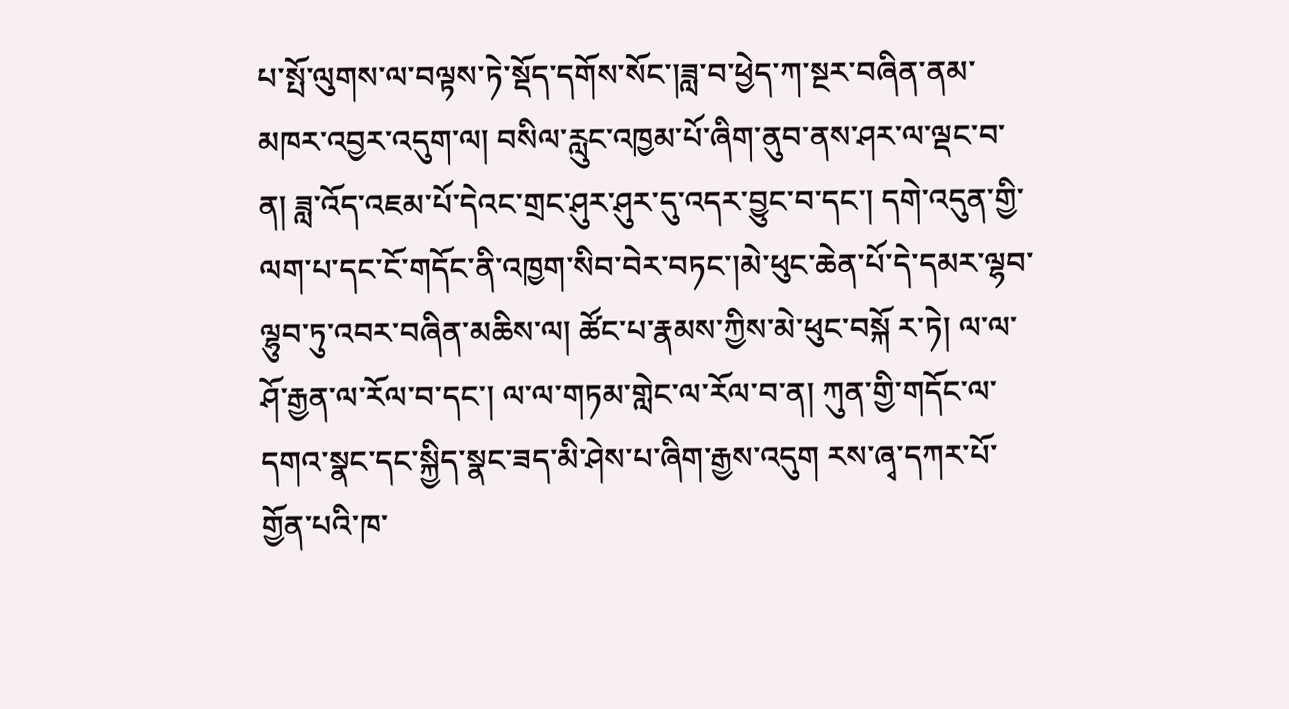པ་སྤོ་ལུགས་ལ་བལྟས་ཏེ་སྡོད་དགོས་སོང་།ཟླ་བ་ཕྱེད་ཀ་སྔར་བཞིན་ནམ་མཁར་འབྱར་འདུག་ལ། བསིལ་རླུང་འཁྱམ་པོ་ཞིག་ནུབ་ནས་ཤར་ལ་ལྡང་བ་ན། ཟླ་འོད་འཇམ་པོ་དེའང་གྲང་ཤུར་ཤུར་དུ་འདར་བྱུང་བ་དང་། དགེ་འདུན་གྱི་ལག་པ་དང་ངོ་གདོང་ནི་འཁྱག་སིབ་བེར་བཏང་།མེ་ཕུང་ཆེན་པོ་དེ་དམར་ལྷབ་ལྷུབ་ཏུ་འབར་བཞིན་མཆིས་ལ། ཚོང་པ་རྣམས་ཀྱིས་མེ་ཕུང་བསྐོ ར་ཏེ། ལ་ལ་ཤོ་རྒྱན་ལ་རོལ་བ་དང་། ལ་ལ་གཏམ་གླེང་ལ་རོལ་བ་ན། ཀུན་གྱི་གདོང་ལ་དགའ་སྣང་དང་སྐྱིད་སྣང་ཟད་མི་ཤེས་པ་ཞིག་རྒྱས་འདུག རས་ཞྭ་དཀར་པོ་གྱོན་པའི་ཁ་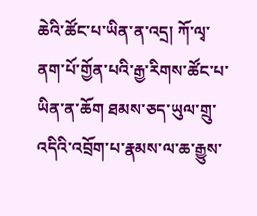ཆེའི་ཚོང་པ་ཡིན་ན་འདྲ། ཀོ་ལྭ་ནག་པོ་གྱོན་པའི་རྒྱ་རིགས་ཚོང་པ་ཡིན་ན་ཆོག ཐམས་ཅད་ཡུལ་གྲུ་འདིའི་འབྲོག་པ་རྣམས་ལ་ཆ་རྒྱུས་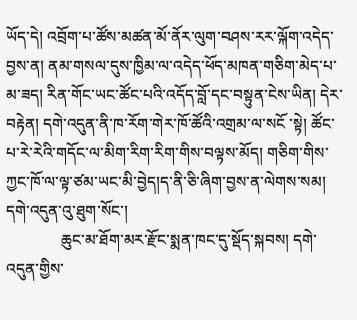ཡོད་དེ། འབྲོག་པ་ཚོས་མཚན་མོ་ནོར་ལུག་བཤས་རར་ལྐོག་འདེད་བྱས་ན། ནམ་གསལ་དུས་ཁྱིམ་ལ་འདེད་ཕོད་མཁན་གཅིག་མེད་པ་མ་ཟད། རིན་གོང་ཡང་ཚོང་པའི་འདོད་བློ་དང་བསྟུན་ངེས་ཡིན། དེར་བརྟེན། དགེ་འདུན་ནི་ཁ་རོག་གེར་ཁོ་ཚོའི་འགྲམ་ལ་སངོ ་སྟེ། ཚོང་པ་རེ་རེའི་གདོང་ལ་མིག་རིག་རིག་གིས་བལྟས་མོད། གཅིག་གིས་ཀྱང་ཁོ་ལ་ལྟ་ཙམ་ཡང་མི་བྱེད།ད་ནི་ཅི་ཞིག་བྱས་ན་ལེགས་སམ། དགེ་འདུན་འུ་ཐུག་སོང་།
              ཆུང་མ་ཐོག་མར་རྫོང་སྨན་ཁང་དུ་སྡོད་སྐབས། དགེ་འདུན་གྱིས་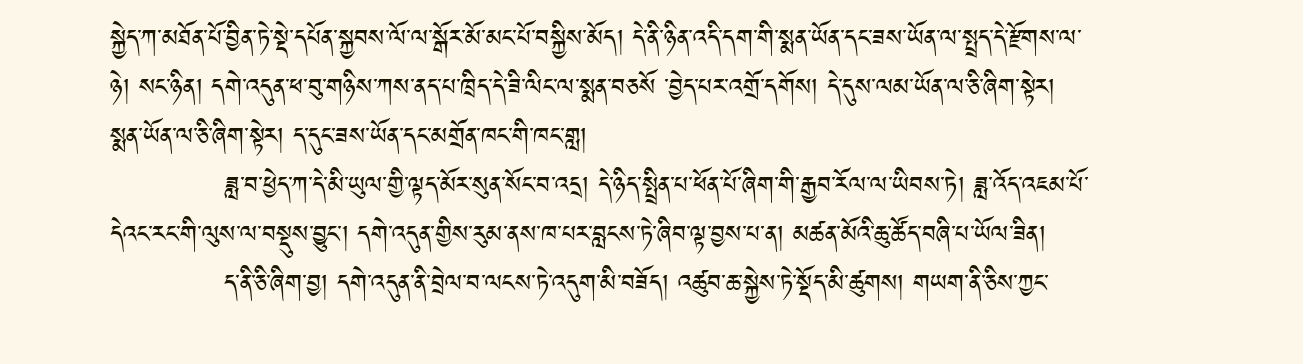སྐྱེད་ཀ་མཐོན་པོ་བྱིན་ཏེ་སྡེ་དཔོན་སྐྱབས་ལོ་ལ་སྒོར་མོ་མང་པོ་བསྐྱིས་མོད། དེ་ནི་ཉིན་འདི་དག་གི་སྨན་ཡོན་དང་ཟས་ཡོན་ལ་སྤྲད་དེ་རྫོགས་ལ་ཉེ། སང་ཉིན། དགེ་འདུན་ཕ་བུ་གཉིས་ཀས་ནད་པ་ཁྲིད་དེ་ཟི་ལིང་ལ་སྨན་བཅསོ ་བྱེད་པར་འགྲོ་དགོས། དེ་དུས་ལམ་ཡོན་ལ་ཅི་ཞིག་སྟེར། སྨན་ཡོན་ལ་ཅི་ཞིག་སྟེར། ད་དུང་ཟས་ཡོན་དང་མགྲོན་ཁང་གི་ཁང་གླ།
             ཟླ་བ་ཕྱེད་ཀ་དེ་མི་ཡུལ་གྱི་ལྟད་མོར་སུན་སོང་བ་འདྲ། དེ་ཉིད་སྤྲིན་པ་ཕོན་པོ་ཞིག་གི་རྒྱབ་རོལ་ལ་ཡིབས་ཏེ། ཟླ་འོད་འཇམ་པོ་དེའང་རང་གི་ལུས་ལ་བསྡུས་བྱུང་། དགེ་འདུན་གྱིས་རུམ་ནས་ཁ་པར་བླངས་ཏེ་ཞིབ་ལྟ་བྱས་པ་ན། མཚན་མོའི་ཆུ་ཚོད་བཞི་པ་ཡོལ་ཟིན།
             ད་ནི་ཅི་ཞིག་བྱ། དགེ་འདུན་ནི་བྲེལ་བ་ལངས་ཏེ་འདུག་མི་བཟོད། འཚུབ་ཆ་སྐྱེས་ཏེ་སྡོད་མི་ཚུགས། གཡག་ནི་ཅིས་ཀྱང་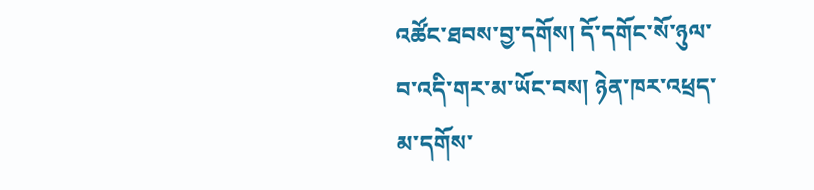འཚོང་ཐབས་བྱ་དགོས། དོ་དགོང་སོ་ཉུལ་བ་འདི་གར་མ་ཡོང་བས། ཉེན་ཁར་འཕྲད་མ་དགོས་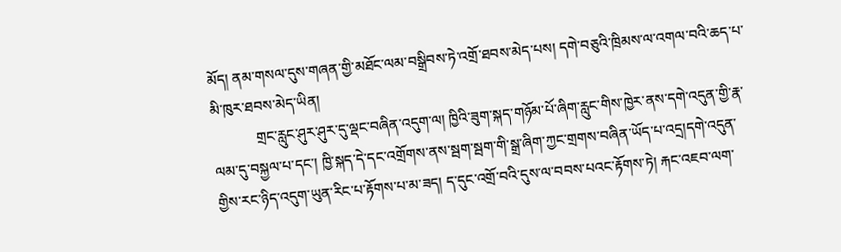མོད། ནམ་གསལ་དུས་གཞན་གྱི་མཐོང་ལམ་བསྒྲིབས་ཏེ་འགྲོ་ཐབས་མེད་པས། དགེ་བཅུའི་ཁྲིམས་ལ་འགལ་བའི་ཆད་པ་མི་ཁུར་ཐབས་མེད་ཡིན།
            གྲང་རླུང་ཤུར་ཤུར་དུ་ལྡང་བཞིན་འདུག་ལ། ཁྱིའི་ཟུག་སྐད་གཉོམ་པོ་ཞིག་རླུང་གིས་ཁྱེར་ནས་དགེ་འདུན་གྱི་རྣ་ལམ་དུ་བསྐྱལ་པ་དང་། ཁྱི་སྐད་དེ་དང་འགྲོགས་ནས་སྦག་སྦག་གི་སྒྲ་ཞིག་ཀྱང་གྲགས་བཞིན་ཡོད་པ་འདྲ།དགེ་འདུན་གྱིས་རང་ཉིད་འདུག་ཡུན་རིང་པ་རྟོགས་པ་མ་ཟད། ད་དུང་འགྲོ་བའི་དུས་ལ་བབས་པའང་རྟོགས་ཏེ། རྐང་འཇབ་ལག་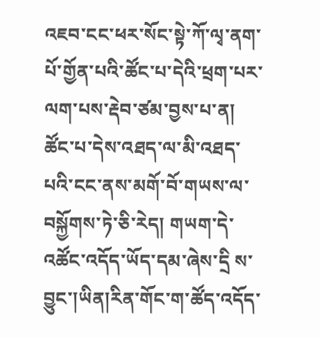འཇབ་ངང་ཕར་སོང་སྟེ་ཀོ་ལྭ་ནག་པོ་གྱོན་པའི་ཚོང་པ་དེའི་ཕྲག་པར་ལག་པས་རྡེབ་ཙམ་བྱས་པ་ན། ཚོང་པ་དེས་འཐད་ལ་མི་འཐད་པའི་ངང་ནས་མགོ་བོ་གཡས་ལ་བསྐྱོགས་ཏེ་ཅི་རེད། གཡག་དེ་འཚོང་འདོད་ཡོད་དམ་ཞེས་དྲི ས་བྱུང་།ཡིན།རིན་གོང་ག་ཚོད་འདོད་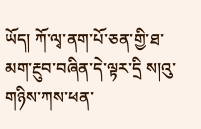ཡོད། ཀོ་ལྭ་ནག་པོ་ཅན་གྱི་ཐ་མག་རྔུབ་བཞིན་དེ་ལྟར་དྲི ས།འུ་གཉིས་ཀས་ཕན་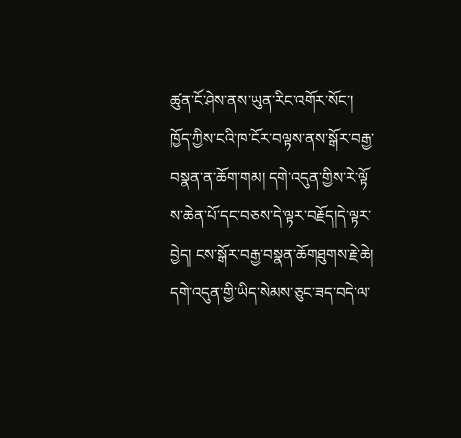ཚུན་ངོ་ཤེས་ནས་ཡུན་རིང་འགོར་སོང་། ཁྱོད་ཀྱིས་ངའི་ཁ་ངོར་བལྟས་ནས་སྒོར་བརྒྱ་བསྣན་ན་ཆོག་གམ། དགེ་འདུན་གྱིས་རེ་ལྟོ ས་ཆེན་པོ་དང་བཅས་དེ་ལྟར་བརྗོད།དེ་ལྟར་བྱེད། ངས་སྒོར་བརྒྱ་བསྣན་ཆོགཐུགས་རྗེ་ཆེ། དགེ་འདུན་གྱི་ཡིད་སེམས་ཅུང་ཟད་བདེ་ལ་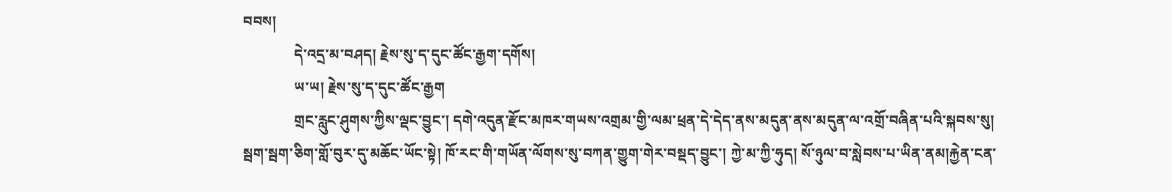བབས།
              དེ་འདྲ་མ་བཤད། རྗེས་སུ་ད་དུང་ཚོང་རྒྱག་དགོས།
              ཡ་ཡ། རྗེས་སུ་ད་དུང་ཚོང་རྒྱག
              གྲང་རླུང་ཤུགས་ཀྱིས་ལྡང་བྱུང་། དགེ་འདུན་རྫོང་མཁར་གཡས་འགྲམ་གྱི་ལམ་ཕྲན་དེ་དེད་ནས་མདུན་ནས་མདུན་ལ་འགྲོ་བཞིན་པའི་སྐབས་སུ། སྦག་སྦག་ཅིག་གློ་བུར་དུ་མཆོང་ཡོང་སྟེ། ཁོ་རང་གི་གཡོན་ལོགས་སུ་བཀན་གྱུག་གེར་བསྡད་བྱུང་། ཀྱེ་མ་ཀྱི་ཧུད། སོ་ཉུལ་བ་སླེབས་པ་ཡིན་ནམ།རྐྱེན་ངན་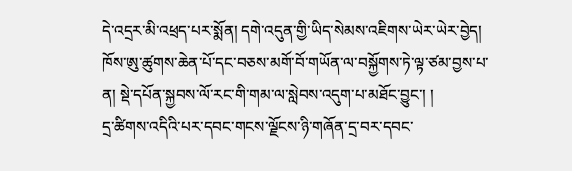དེ་འདྲར་མི་འཕྲད་པར་སྨོན། དགེ་འདུན་གྱི་ཡིད་སེམས་འཇིགས་ཡེར་ཡེར་བྱེད། ཁོས་ཨུ་ཚུགས་ཆེན་པོ་དང་བཅས་མགོ་བོ་གཡོན་ལ་བསྐྱོགས་ཏེ་ལྟ་ཙམ་བྱས་པ་ན། སྡེ་དཔོན་སྐྱབས་ལོ་རང་གི་གམ་ལ་སླེབས་འདུག་པ་མཐོང་བྱུང་། །
དྲ་ཚིགས་འདིའི་པར་དབང་གངས་ལྗོངས་ཉི་གཞོན་དྲ་བར་དབང་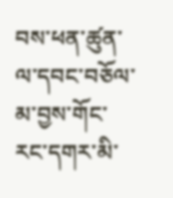བས་ཕན་ཚུན་ལ་དབང་བཅོལ་མ་བྱས་གོང་རང་དགར་མི་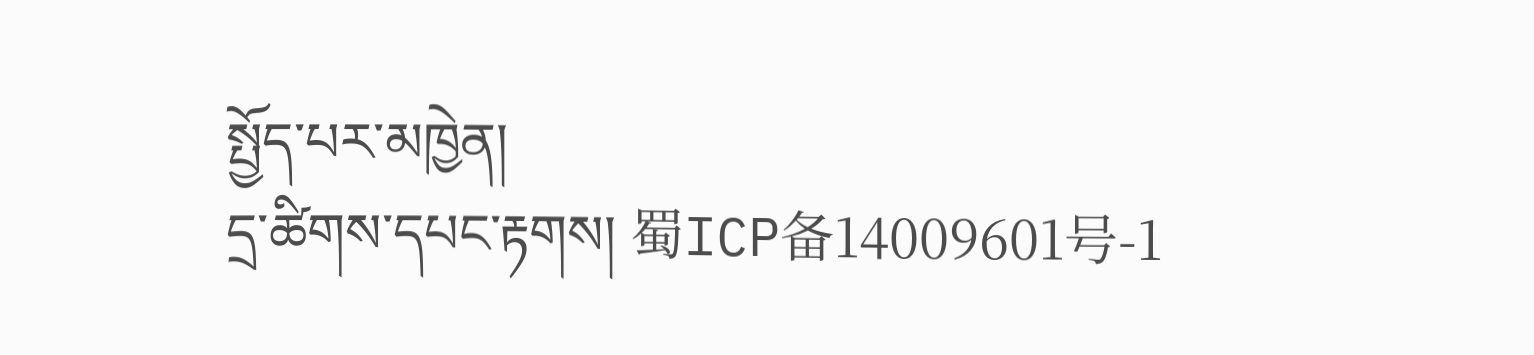སྤྱོད་པར་མཁྱེན།
དྲ་ཚིགས་དཔང་རྟགས། 蜀ICP备14009601号-1